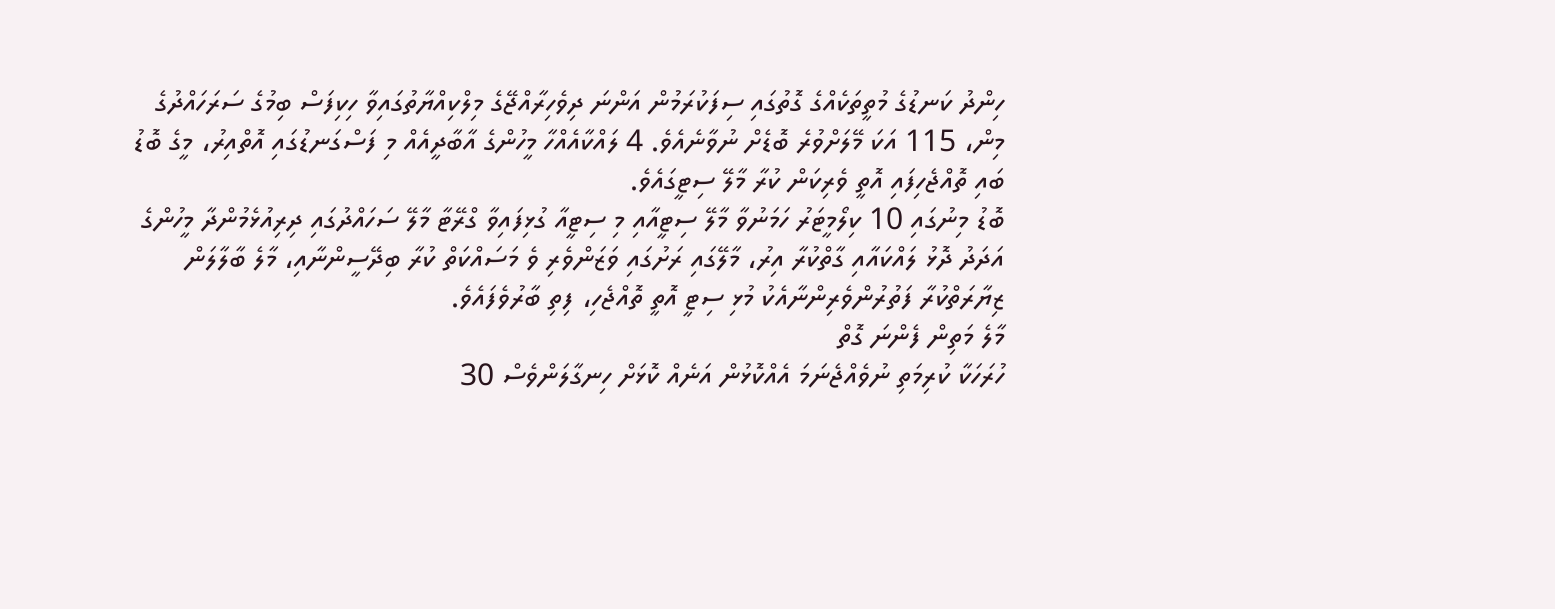ހިންދު ކަނޑުގެ މުތީތަކެއްގެ ގޮތުގައި ސިފަކުރަމުން އަންނަ ދިވެހިރާއްޖޭގެ މިލްކިއްޔާތުގައިވާ ހިކިފަސް ބިމުގެ ސަރަހައްދުގެ މިން، 115 އަކަ މޭލަށްވުރެ ބޮޑެށް ނުވާނެއެވެ. 4 ލައްކާއެއްހާ މީހުންގެ އާބާދީއެއް މި ފަސްގަނޑުގައި އޮތްއިރު، މީގެ ބޮޑު ބައި ތޮއްޖެހިފައި އޮތީ ވެރިކަން ކުރާ މާލޭ ސިޓީގައެވެ.
ބޮޑު މިނުގައި 10 ކިލޯމީޓަރު ހަމަނުވާ މާލޭ ސިޓީއާއި މި ސިޓީއާ ގުޅިފައިވާ ގްރޭޓާ މާލޭ ސަހައްދުގައި ދިރިއުޅެމުންދާ މީހުންގެ އަދަދު ދޮޅު ލައްކައާއި ގާތްކުރާ އިރު، މާލޭގައި ރަށުގައި ވަޒަންވެރި ވެ މަސައްކަތް ކުރާ ބިދޭސީންނާއި، މާލެ ބާލާލަން ޒިޔާރަތްކުރާ ފަތުރުންވެރިންނާއެކު މުޅި ސިޓީ އޮތީ ތޮއްޖެހި، ފިތި ބާރުވެފައެވެ.
މާލެ މަތިން ފެންނަ ގޮތް
ހުރަހަކާ ކުރިމަތި ނުވެއްޖެނަމަ އެއްކޮޅުން އަނެއް ކޮޅަށް ހިނގާލަންވެސް 30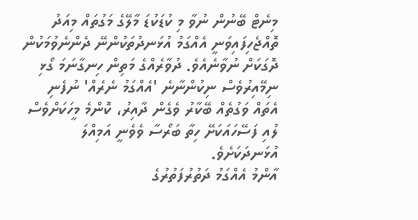މިނެޓް ބޭނުން ނުވާ މި ކުޑަކުޑަ މާލޭގެ މަގުތައް މިއަދު ތޮއްޖެހިފައިވަނީ އެއްގަމު އުޅަނދުތަކުންނޭ ދެންނެވުމަކުން ދޮގަކަށް ނުވާނެއެވެ. ދުވާރެއްގެ މަތިން ހިނގާނަމަ ގޯޅި ނިމޭއިރުވެސް ނިކުންނާނެ 'އެއްގަމު ނެރެއް' ނުފެނި އެތައް ވަގުތެއް ބޭކާރު ވެގެން ދާއިރު، ކޮންމެ މީހަކަށްވެސް ލުއި ފަސޭހައަކަށޭ ހިތާ ބަރޯސާ ވެވެނީ އަމިއްލަ އުޅަނދަކަށެވެ.
އާންމު އެއްގަމު ދަތުރުފަތުރުގެ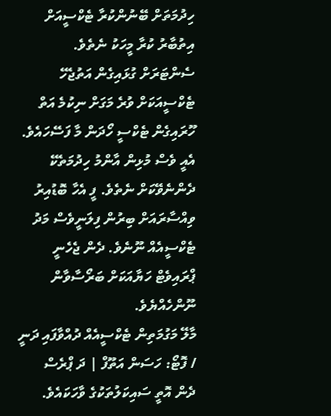ހިދުމަތަށް ބޭނުންކުރާ ޓެކްސީއަށް އިތުބާރު ކުރާ މީހަކު ނެތެވެ. ސެންޓަރަށް ގުޅައިގެން އަތުޖެހޭ ޓެކްސީއަކަށް ވުރެ މަގަށް ނިކުމެ އަތް ހޫރައިގެން ޓެކްސީ ހޯދަން މާ ފަސޭހައެވެ. އެއީ ވެސް މުޅިން އާންމު ހިދުމަތެކޭ ދެންނެވޭކަށް ނެތެވެ. ފީ އެހާ ބޮޑުއިރު ވިއްސާރައަށް ބިރުން ފިލަނީވެސް މަދު ޓެކްސީއެއް ނޫނެވެ. ދެން ޖެހެނީ ޕްރައިވެޓް ހަޔާއަކަށް ބަރޯސާވާން ނޫންހެއްޔެވެ.
މާލޭ މަގުމަތިން ޓެކްސީއެއް ދުއްވާފައި ދަނީ / ފޮޓޯ: ހަސަން އަތޫފް | ދަ ޕްރެސް
ދެން އޮތީ ސައިކަލުތަކުގެ ވާހަކައެވެ.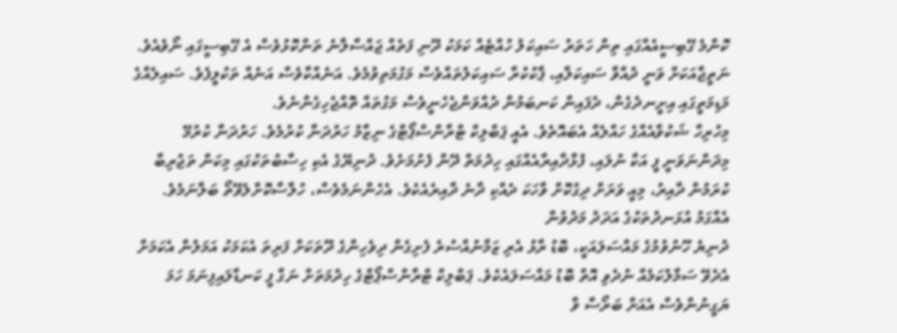ކޮންމެ ގޭބިސީއެއްގައި ތިން ހަތަރު ސައިކަލު ހުއްޓެއް ކަމަކު ދޫނި ފަތެއް ޖައްސާލާނެ ތަންކޮޅުވެސް އެ ގޭބިސީގައި ނޯވެއެވެ. ނަތީޖާއަކަށް ވަނީ ދުއްވާ ސައިކަލާއި، ޕާކުކުރާ ސައިކަލުތައްވެސް މަގުމަތިވުމެވެ. އަނެއްކާވެސް އަނެއް ތަކުލީފެވެ. ސައިލެއްގެ މަޑިމަތީގައި އިށީނދެގެން، ދެފައިން ކަނބަމުން ދުއްވަންޖެހެނީވެސް މަގުތައް ތޮއްޖެހިގެންނެވެ.
މިހުރިހާ ޝަކުވާއެއްގެ ހައްލެއް އެބައޮތެވެ. އެއީ ޕަބްލިކް ޓްރާންސްޕޯޓްގެ ނިޒާމު ހަރުދަނާ ކުރުމެވެ. ހަރުދަނާ ކުރުމޭ މިދަންނަވަނީ ފީ އަކާ ނުލައި، ފުޅާދާއިރާއެއްގައި ހިދުމަތް ދޭން ފެށުމަށެވެ. ދުނިޔޭގެ އެކި ހިސާބުތަކުގައި މިކަން ތަޖުރިބާ ކުރަމުން ދާއިރު، މިއީ ވަރަށް ދިގުކޮށް ވާހަކަ ދެއްކި ދާނެ ދާއިރެއެކެވެ. އެހެންނަމެވެސް، ހުލާސާކޮށްލެވޭތޯ ބަލާނަމެވެ.
އެއްގަމު އުޅަނދުތަކުގެ އަދަދު މަދުވުން
ދުނިޔެ ހޫނުވުމުގެ މައްސަލައަކީ، ބޮޑު ރާޅު އެރި ޒަމާނުއްސުރެ ފެށިގެން ދިވެހިންގެ ދޫތަކަށް ފަރިތަ އެކަމަކު އަމަލުން އެކަމަށް އެދެވޭ ސަމާލުކަމެއް ނުދެވި އޮތް ބޮޑު މައްސަލައެކެވެ. ޕަބްލިކް ޓްރާންސްޕޯޓްގެ ހިދުމަތަށް ނަގާ ފީ ކަނޑާލައިފިނަމަ ހަމަ ޔަގީނުންވެސް އެއަށް ބަރޯސާ ވާ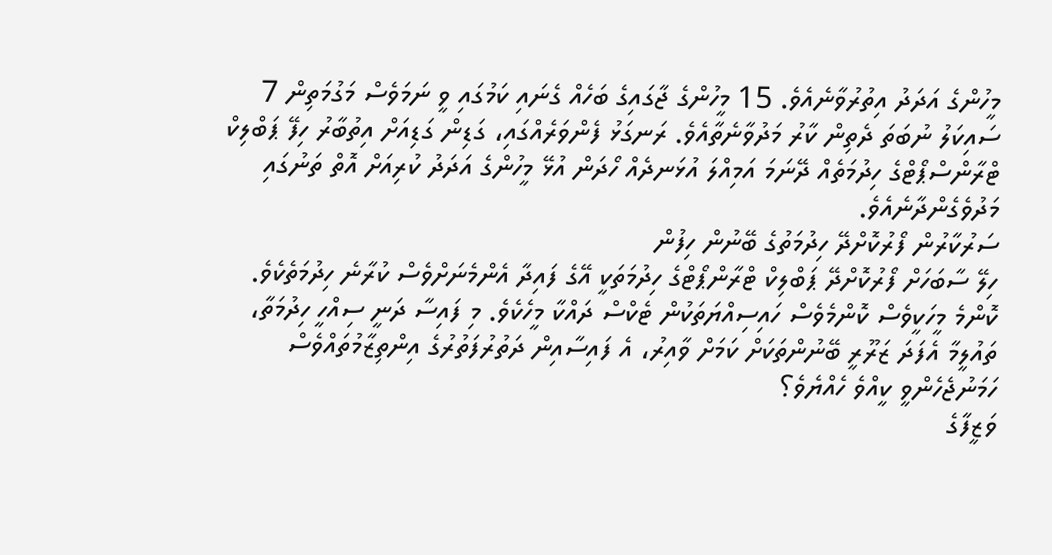މީހުންގެ އަދަދު އިތުރުވާނެއެވެ. 15 މީހުންގެ ޖާގައިގެ ބަހެއް ގެނައި ކަމުގައި ވީ ނަމަވެސް މަގުމަތިން 7 ސައިކަލު ނުބަތަ ދެތިން ކާރު މަދުވާނެތާއެވެ. ރަނގަޅު ފެންވަރެއްގައި، ގަޑިން ގަޑިއަށް އިތުބާރު ހިފޭ ޕަބްލިކް ޓްރާންސްޕޯޓްގެ ހިދުމަތެއް ދޭނަމަ އަމިއްލަ އުޅަނދެއް ހޯދަން އުޅޭ މީހުންގެ އަދަދު ކުރިއަށް އޮތް ތަނުގައި މަދުވެގެންދާނެއެވެ.
ސަރުކާރުން ފޯރުކޮށްދޭ ހިދުމަތުގެ ބޭނުން ހިފުން
ހިލޭ ސާބަހަށް ފޯރުކޮށްދޭ ޕަބްލިކް ޓްރާންޕޯޓްގެ ހިދުމަތަކީ އޭގެ ފައިދާ އެންމެނަށްވެސް ކުރާނެ ހިދުމަތެކެވެ. ކޮންމެ މީހަކީވެސް ކޮންމެވެސް ހައިސިއްޔަތަކުން ޓެކްސް ދައްކާ މީހެކެވެ. މި ފައިސާ ދަނީ ސިއްހީ ހިދުމަތާ، ތައުލީމާ އެފަދަ ޒަރޫރީ ބޭނުންތަކަށް ކަމަށް ވާއިރު، އެ ފައިސާއިން ދަތުރުފަތުރުގެ އިންތިޒާމުތައްވެސް ހަމަނުޖެހެންވީ ކީއްވެ ހެއްޔެވެ؟
ވަޒީފާގެ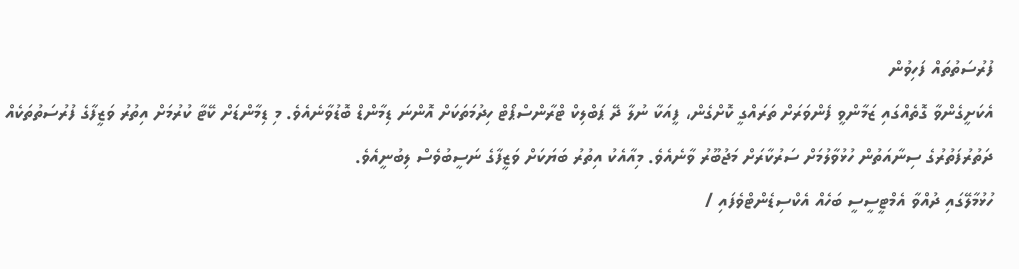ފުރުސަތުތައް ފަހިވުން
އެކަށީގެންވާ ގޮތެއްގައި ޒަމާންވީ ފެންވަރަށް ތަރައްގީ ކޮށްގެން، ފީއަކާ ނުލާ ދޭ ޕަބްލިކް ޓްރާންސްޕޯޓް ހިދުމަތަކަށް އޮންނަ ޑިމާންޑް ބޮޑުވާނެއެވެ. މި ޑިމާންޑަށް ކޭޓާ ކުރުމަށް އިތުރު ވަޒީފާގެ ފުރުސަތުތަކެއް ދަތުރުފަތުރުގެ ސިނާއަތުން ހުޅުވާލުމަށް ސަރުކާރަށް މަޖުބޫރު ވާނެއެވެ. މިއާއެކު އިތުރު ބަޔަކަށް ވަޒީފާގެ ނަސީބުވެސް ލިބުނީއެވެ.
ހުޅުމާލޭގައި ދުއްވާ އެމްޓީސީސީ ބަހެއް އެކްސިޑެންޓްވެފައި /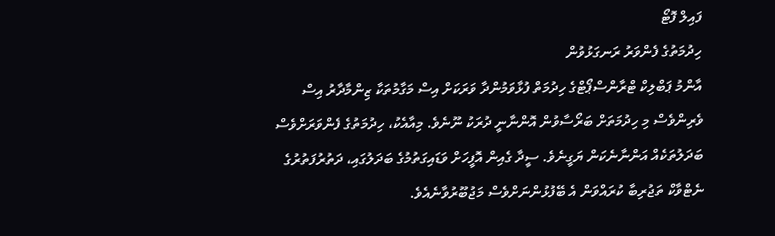ފައިލް ފޮޓޯ
ހިދުމަތުގެ ފެންވަރު ރަނގަޅުވުން
އާންމު ޕަބްލިކް ޓްރާންސްޕޯޓްގެ ހިދުމަތް ފުޅާވަމުންދާ ވަރަކަށް އިސް މަގާމުތަކާ ޒިންމާދާރު އިސް ވެރިންވެސް މި ހިދުމަތަށް ބަރޯސާވުން އޮންނާނީ ދުރަކު ނޫނެވެ. މިއާއެކު، ހިދުމަތުގެ ފެންވަރަށްވެސް ބަދަލުތަކެއް އަންނާނެކަން ޔަގީނެވެ. ސީދާ ގެއިން އޮފީހަށް ވަޑައިގަތުމުގެ ބަދަލުގައި، ދަތުރުފަތުރުގެ ނެޓްވާކް ތަޖުރިބާ ކުރައްވަން އެ ބޭފުޅުންނަށްވެސް މަޖުބޫރުވާނެއެވެ.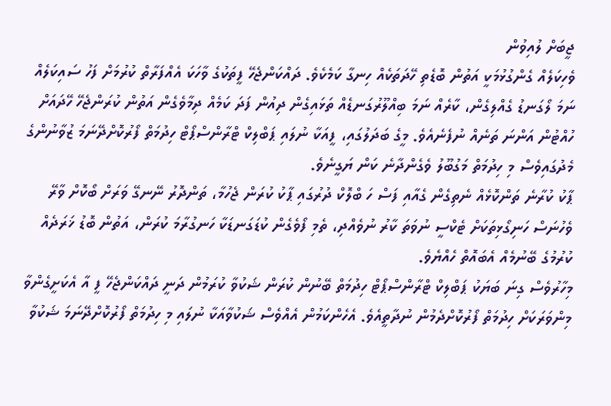ޖީބަށް ލުއިވުން
ވެހިކަލެއް ގެންގުޅުމަކީ އަތުން ބޮޑެތި ހޭދަތަކެއް ހިނގާ ކަމެކެވެ. ދައްކަންޖެހޭ ފީތަކުގެ ވާހަކަ އެއްފަރާތް ކުރުމަށް ފަހު ސައިކަލެއް ނަމަ ލޯގަނޑު ގެއްލިގެން، ކާރެއް ނަމަ ބިއްލޫރުގަނޑެއް ތަޅައިގެން ދިއުން ފަދަ ކަމެއް ދިމާވެގެން އަތުން ކުރަންޖެހޭ ހޭދައަށް ހުއްޓުން އަންނަ ތަނެއް ނުފެނެއެވެ. މީގެ ބަދަލުގައި، ފީއަކާ ނުލައި ޕަބްލިކް ޓްރާންސްޕޯޓް ހިދުމަތް ފޯރުކޮށްދޭނަމަ ޒުވާނުންގެ މެދުގައިވެސް މި ހިދުމަތް މަގުބޫލު ވެގެންދާނެ ކަން ޔަގީނެވެ.
ޕާކު ކުރާނެ ތަންކޮޅެއް ނެތިގެން ގެއާއި ފަސް ހަ ބްލޮކް ދުރުގައި ޕާކު ކުރަން ޖެހުމާ، ތަންދޮރު ނޭނގޭ ވަރަށް ބޯކޮށް ވާރޭ ވެހުނަސް ހަނިގޯޅިތަކަށް ޓެކްސީ ނުވަތަ ކާރު ނުވެއްދި، ތެމި ފޯވެގެން ކުޑަގަނޑަކާ ހަނގުރާމަ ކުރަން، އަތުން ބޮޑު ޚަރަދެއް ކުރުމުގެ ބޭނުމެއް އެބައޮތް ހެއްޔެވެ.
މިހާރުވެސް ގިނަ ބަޔަކު ޕަބްލިކް ޓްރާންސްޕޯޓް ހިދުމަތް ބޭނުން ކުރަން ޝަކުވާ ކުރަމުން ދަނީ ދައްކަންޖެހޭ ފީ އާ އެކަށީގެންވާ މިންވަރަކަށް ހިދުމަތް ފޯރުކޮށްދެމުން ނުދާތީއެވެ. އެހެންކަމުން އެއްވެސް ޝަކުވާއަކާ ނުލައި މި ހިދުމަތް ފޯރުކޮށްދޭނަމަ ޝަކުވާ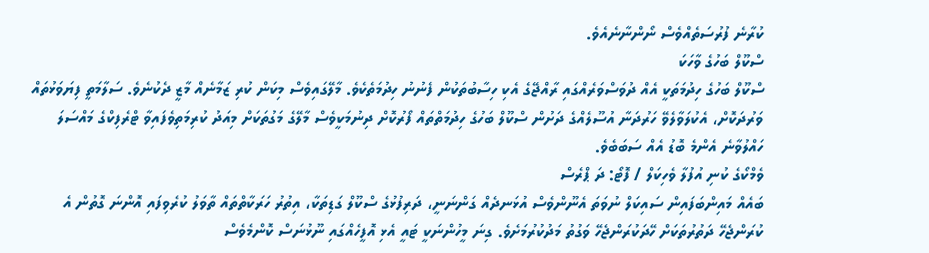ކުރާނެ ފުރުސަތެއްވެސް ނޯންނާނެއެވެ.
ސްކޫލް ބަހުގެ ވާހަކަ
ސްކޫލް ބަހުގެ ހިދުމަތަކީ އެއް ދުވަސްވަރެއްގައި ރާއްޖޭގެ އެކި ހިސާބުތަކުން ފެނުނު ހިދުމަތެކެވެ. މާލޭގައިވެސް މިކަން ކުރި ޒަމާނެއް މާޒީ ދެކުނެވެ. ސަލާމަތީ ފިޔަވަޅުތައް ވަރުދަކޮށް، އެކުލަވާލެވޭ ހަރުދަނާ އުސޫލެއްގެ ދަށުން ސްކޫލް ބަހުގެ ހިދުމަތްތައް ފޯރުކޮށް ދިނުމަކީވެސް މާލޭގެ މަގުތަކަށް މިއަދު ކުރިމަތިވެފައިވާ ޓްރެފިކްގެ މައްސަލަ ހައްލުވާނެ އެންމެ ބޮޑު އެއް ސަބަބެވެ.
ވެމްކޯގެ ކުނި އުފުލާ ވެހިކަލް / ފޮޓޯ: ދަ ޕްރެސް
ބައެއް މައިންބަފައިން ސައިކަލް ނުވަތަ އެނޫންވެސް އުޅަނދެއް ގަންނަނީ، ދަރިފުޅުގެ ސްކޫލް ގަޑިތަކާ، އިތުރު ހަރަކާތްތައް ތާވަލު ކުރެވިފައި އޮންނަ ގޮތުން އެ ކުރަންޖެހޭ ދަތުރުތަކަށް ހޭދަކުރަންޖެހޭ ވަގުތު މަދުކުރުމަށެވެ. ގިނަ މީހުންނަކީ ޓައީ އެޅި އޮފީހެއްގައި ނޫޅުނަސް ކޮންމެވެސް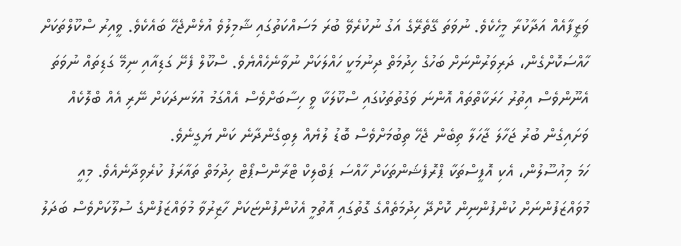ވަޒީފާއެއް އަދާކުރާ މީހެކެވެ. ނުވަތަ ގޭތެރޭގެ އަގު ނުކުރެވޭ ބުރަ މަސައްކަތުގައި ޝާމިލުވެ އުޅެންޖެހޭ ބައެކެވެ. ވީއިރު ސްކޫލްތަކަށް ހާއްސަކޮށްގެން، ދަރިވަރުންނަށް ބަހުގެ ހިދުމަތް ދިނުމަކީ ހައްލަކަށް ނުވާނެހެއްޔެވެ. ސްކޫލް ފެށޭ ގަޑިއާއި ނިމޭ ގަޑިތައް ނުވަތަ އެނޫންވެސް އިތުރު ހަރަކާތްތައް އޮންނަ ވަގުތުތަކުގައި ސްކޫލަކާ ވީ ހިސާބަށްވެސް އެއްގަމު އުޅަނދަކަށް ނޭރި އެއް ބްލޮކެއް ވަށައިގެން ބުރު ޖަހާލަ ޖާހަލާ ތިބެން ޖެހޭ ތިބުމަށްވެސް ބޮޑު ލުޔެއް ލިބިގެންދާނެ ކަން ޔަގީނެވެ.
ހަމަ މިއުސޫލުން، އެކި އޮފީސްތަކާ ޕްރޮފެޝަންތަކަށް ހާއްސަ ޕަބްލިކް ޓްރާންސްޕޯޓް ހިދުމަތް ތައާރަފު ކުރެވިދާނެއެވެ. މިއީ މުވައްޒަފުންނަށް ކުންފުންނިން ކޮށްދޭ ހިދުމަތެއްގެ ގޮތުގައި އޮތުމީ އެކުންފުންޏަކަށް ހާޒިރުވާ މުވައްޒަފުންގެ ސުލޫކަށްވެސް ބަދަލު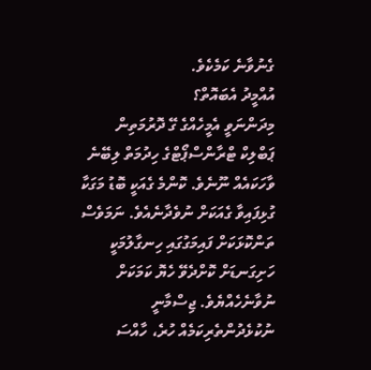ގެނުވާނެ ކަމެކެވެ.
އުއްމީދު އެބައޮތް؟
މިދަންނަވީ އެމީހެއްގެ ގޭ ދޮރުމަތިން ޕަބްލިކް ޓްރާންސްޕޯޓްގެ ހިދުމަތް ލިބޭނެ ވާހަކައެއް ނޫނެވެ. ކޮންމެ ގެއަކީ ބޮޑު މަގަކާ ގުޅިފައިވާ ގެއަކަށް ނުވެދާނެއެވެ. ނަމަވެސް ތަންކޮޅަކަށް ފައިމަގުގައި ހިނގާލުމަކީ ހަށިގަނޑަށް ކޮށްދެވޭ ހެޔޮ ކަމަކަށް ނުވާނެހެއްޔެވެ. ޖިސްމާނީ ނުކުޅެދުންތެރިކަމެއް ހުރެ، ހާއްސަ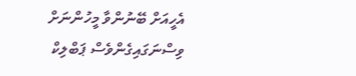އެހީއަށް ބޭނުންވާ މީހުންނަށް ވިސްނަގައިގެންވެސް ޕަބްލިކް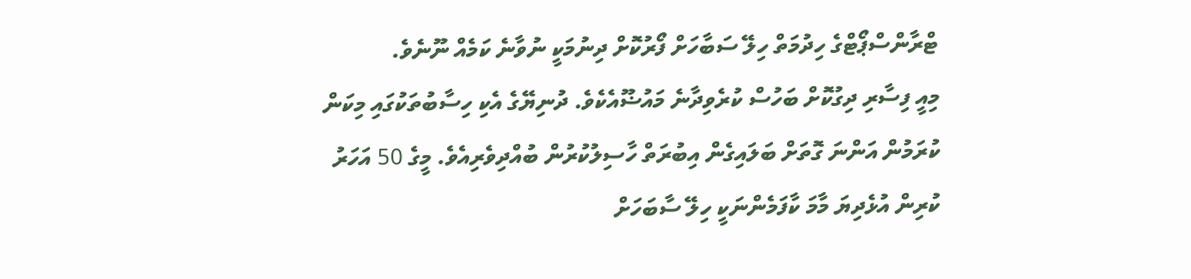ޓްރާންސްޕޯޓްގެ ހިދުމަތް ހިލޭ ސަބާހަށް ފޯރުކޮށް ދިނުމަކީ ނުވާނެ ކަމެއް ނޫނެވެ.
މިއީ ފިސާރި ދިގުކޮށް ބަހުސް ކުރެވިދާނެ މައުޟޫއެކެވެ. ދުނިޔޭގެ އެކި ހިސާބުތަކުގައި މިކަން ކުރަމުން އަންނަ ގޮތަށް ބަލައިގެން އިބުރަތް ހާސިލުކުރުން ބުއްދިވެރިއެވެ. މީގެ 50 އަހަރު ކުރިން އުޅެދިޔަ މާމަ ކާފަމެންނަކީ ހިލޭ ސާބަހަށް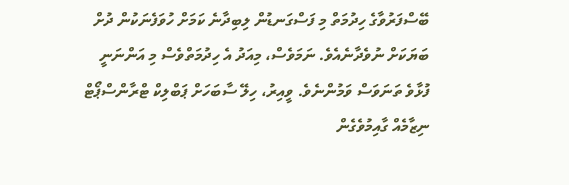ބޭސްފަރުވާގެ ހިދުމަތް މި ފަސްގަނޑުން ލިބިދާނެ ކަމަށް ހުވަފެނަކުން ދުށް ބަޔަކަށް ނުވެދާނެއެވެ. ނަމަވެސް، މިއަދު އެ ހިދުމަތްވެސް މި އަންނަނީ ފުޅާވެ ތަނަވަސް ވަމުންނެވެ. ވީއިރު، ހިލޭ ސާބަހަށް ޕަބްލިކް ޓްރާންސްޕޯޓް ނިޒާމެއް ގާއިމުވެގެން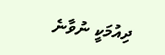ދިއުމަކީ ނުވާނެ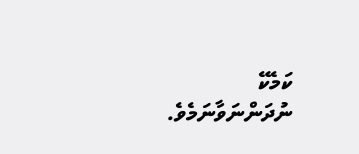ކަމެކޭ ނުދަންނަވާނަމެވެ.